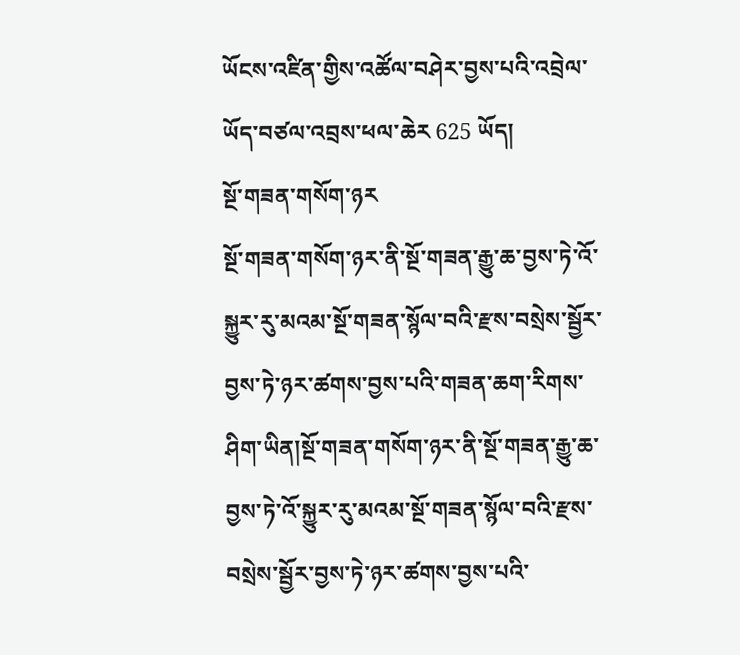ཡོངས་འཛིན་གྱིས་འཚོལ་བཤེར་བྱས་པའི་འབྲེལ་ཡོད་བཙལ་འབྲས་ཕལ་ཆེར 625 ཡོད།
སྔོ་གཟན་གསོག་ཉར
སྔོ་གཟན་གསོག་ཉར་ནི་སྔོ་གཟན་རྒྱུ་ཆ་བྱས་ཏེ་འོ་སྐྱུར་རུ་མའམ་སྔོ་གཟན་སྙོལ་བའི་རྫས་བསྲེས་སྦྱོར་བྱས་ཏེ་ཉར་ཚགས་བྱས་པའི་གཟན་ཆག་རིགས་ཤིག་ཡིན།སྔོ་གཟན་གསོག་ཉར་ནི་སྔོ་གཟན་རྒྱུ་ཆ་བྱས་ཏེ་འོ་སྐྱུར་རུ་མའམ་སྔོ་གཟན་སྙོལ་བའི་རྫས་བསྲེས་སྦྱོར་བྱས་ཏེ་ཉར་ཚགས་བྱས་པའི་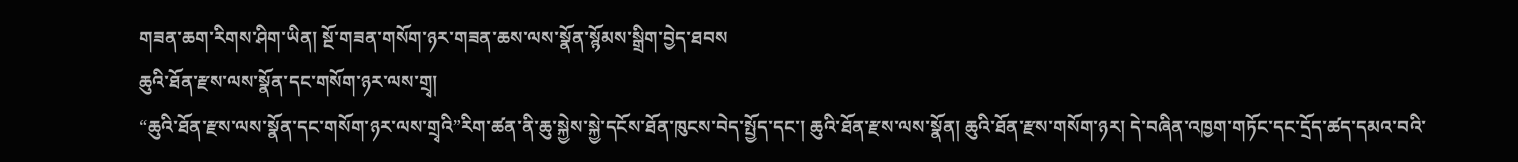གཟན་ཆག་རིགས་ཤིག་ཡིན། སྔོ་གཟན་གསོག་ཉར་གཟན་ཆས་ལས་སྣོན་སྙོམས་སྒྲིག་བྱེད་ཐབས
ཆུའི་ཐོན་རྫས་ལས་སྣོན་དང་གསོག་ཉར་ལས་གྲྭ།
“ཆུའི་ཐོན་རྫས་ལས་སྣོན་དང་གསོག་ཉར་ལས་གྲྭའི”རིག་ཚན་ནི་ཆུ་སྐྱེས་སྐྱེ་དངོས་ཐོན་ཁུངས་བེད་སྤྱོད་དང་། ཆུའི་ཐོན་རྫས་ལས་སྣོན། ཆུའི་ཐོན་རྫས་གསོག་ཉར། དེ་བཞིན་འཁྱག་གཏོང་དང་དྲོད་ཚད་དམའ་བའི་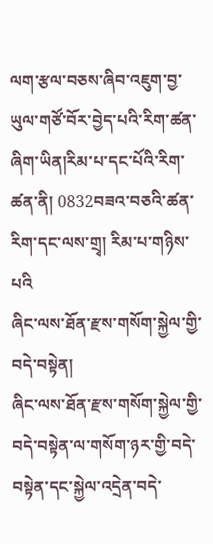ལག་རྩལ་བཅས་ཞིབ་འཇུག་བྱ་ཡུལ་གཙོ་བོར་བྱེད་པའི་རིག་ཚན་ཞིག་ཡིན།རིམ་པ་དང་པོའི་རིག་ཚན་ནི། 0832བཟའ་བཅའི་ཚན་རིག་དང་ལས་གྲྭ། རིམ་པ་གཉིས་པའི
ཞིང་ལས་ཐོན་རྫས་གསོག་སྐྱེལ་གྱི་བདེ་བསྟེན།
ཞིང་ལས་ཐོན་རྫས་གསོག་སྐྱེལ་གྱི་བདེ་བསྟེན་ལ་གསོག་ཉར་གྱི་བདེ་བསྟེན་དང་སྐྱེལ་འདྲེན་བདེ་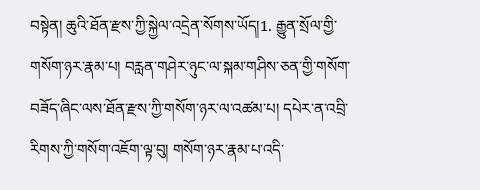བསྟེན། ཆུའི་ཐོན་རྫས་ཀྱི་སྐྱེལ་འདྲེན་སོགས་ཡོད།1. རྒྱུན་སྲོལ་གྱི་གསོག་ཉར་རྣམ་པ། བརླན་གཤེར་ཉུང་ལ་སྐམ་གཤིས་ཅན་གྱི་གསོག་བཟོད་ཞིང་ལས་ཐོན་རྫས་ཀྱི་གསོག་ཉར་ལ་འཚམ་པ། དཔེར་ན་འབྲི་རིགས་ཀྱི་གསོག་འཇོག་ལྟ་བུ། གསོག་ཉར་རྣམ་པ་འདི་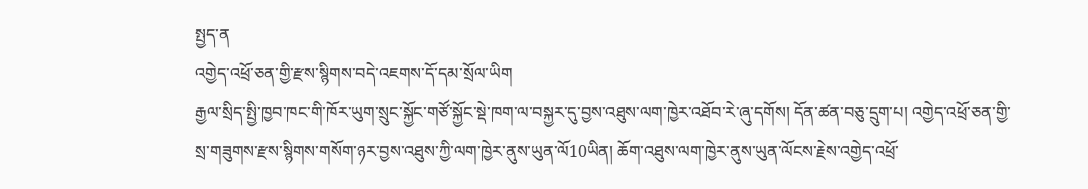སྤྱད་ན
འགྱེད་འཕྲོ་ཅན་གྱི་རྫས་སྙིགས་བདེ་འཇགས་དོ་དམ་སྲོལ་ཡིག
རྒྱལ་སྲིད་སྤྱི་ཁྱབ་ཁང་གི་ཁོར་ཡུག་སྲུང་སྐྱོང་གཙོ་སྐྱོང་སྡེ་ཁག་ལ་བསྐྱར་དུ་བྱས་འཐུས་ལག་ཁྱེར་འཐོབ་རེ་ཞུ་དགོས། དོན་ཚན་བཅུ་དྲུག་པ། འགྱེད་འཕྲོ་ཅན་གྱི་སྲ་གཟུགས་རྫས་སྙིགས་གསོག་ཉར་བྱས་འཐུས་ཀྱི་ལག་ཁྱེར་ནུས་ཡུན་ལོ10ཡིན། ཆོག་འཐུས་ལག་ཁྱེར་ནུས་ཡུན་ལོངས་རྗེས་འགྱེད་འཕྲོ་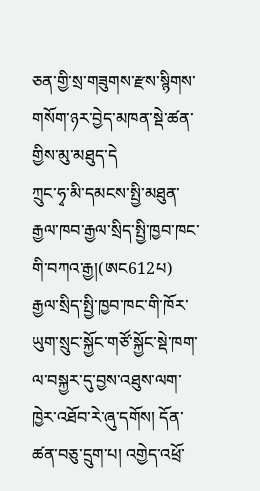ཅན་གྱི་སྲ་གཟུགས་རྫས་སྙིགས་གསོག་ཉར་བྱེད་མཁན་སྡེ་ཚན་གྱིས་མུ་མཐུད་དེ
ཀྲུང་ཧྭ་མི་དམངས་སྤྱི་མཐུན་རྒྱལ་ཁབ་རྒྱལ་སྲིད་སྤྱི་ཁྱབ་ཁང་གི་བཀའ་རྒྱ།(ཨང612པ)
རྒྱལ་སྲིད་སྤྱི་ཁྱབ་ཁང་གི་ཁོར་ཡུག་སྲུང་སྐྱོང་གཙོ་སྐྱོང་སྡེ་ཁག་ལ་བསྐྱར་དུ་བྱས་འཐུས་ལག་ཁྱེར་འཐོབ་རེ་ཞུ་དགོས། དོན་ཚན་བཅུ་དྲུག་པ། འགྱེད་འཕྲོ་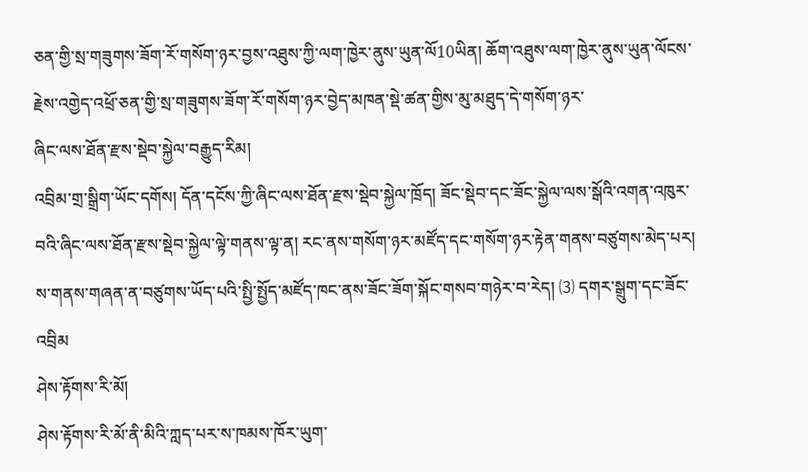ཅན་གྱི་སྲ་གཟུགས་ཟོག་རོ་གསོག་ཉར་བྱས་འཐུས་ཀྱི་ལག་ཁྱེར་ནུས་ཡུན་ལོ10ཡིན། ཆོག་འཐུས་ལག་ཁྱེར་ནུས་ཡུན་ལོངས་རྗེས་འགྱེད་འཕྲོ་ཅན་གྱི་སྲ་གཟུགས་ཟོག་རོ་གསོག་ཉར་བྱེད་མཁན་སྡེ་ཚན་གྱིས་མུ་མཐུད་དེ་གསོག་ཉར་
ཞིང་ལས་ཐོན་རྫས་སྡེབ་སྐྱེལ་བརྒྱུད་རིམ།
འབྲིམ་གྲ་སྒྲིག་ཡོང་དགོས། དོན་དངོས་ཀྱི་ཞིང་ལས་ཐོན་རྫས་སྡེབ་སྐྱེལ་ཁྲོད། ཟོང་སྡེབ་དང་ཟོང་སྐྱེལ་ལས་སྒོའི་འགན་འཁུར་བའི་ཞིང་ལས་ཐོན་རྫས་སྡེབ་སྐྱེལ་ལྟེ་གནས་ལྟ་ན། རང་ནས་གསོག་ཉར་མཛོད་དང་གསོག་ཉར་རྟེན་གནས་བཙུགས་མེད་པར། ས་གནས་གཞན་ན་བཙུགས་ཡོད་པའི་སྤྱི་སྤྱོད་མཛོད་ཁང་ནས་ཟོང་ཟོག་སྐོང་གསབ་གཉེར་བ་རེད། ⑶ དགར་སྒྲུག་དང་ཟོང་འབྲིམ
ཤེས་རྟོགས་རི་མོ།
ཤེས་རྟོགས་རི་མོ་ནི་མིའི་ཀླད་པར་ས་ཁམས་ཁོར་ཡུག་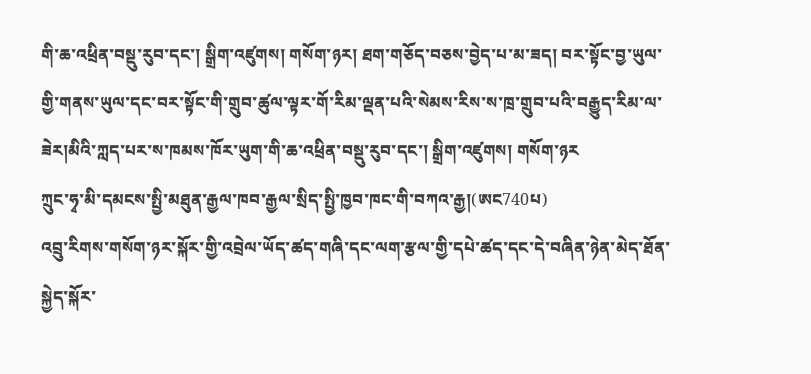གི་ཆ་འཕྲིན་བསྡུ་རུབ་དང་། སྒྲིག་འཛུགས། གསོག་ཉར། ཐག་གཅོད་བཅས་བྱེད་པ་མ་ཟད། བར་སྟོང་བྱ་ཡུལ་གྱི་གནས་ཡུལ་དང་བར་སྟོང་གི་གྲུབ་ཚུལ་ལྟར་གོ་རིམ་ལྡན་པའི་སེམས་རིས་ས་ཁྲ་གྲུབ་པའི་བརྒྱུད་རིམ་ལ་ཟེར།མིའི་ཀླད་པར་ས་ཁམས་ཁོར་ཡུག་གི་ཆ་འཕྲིན་བསྡུ་རུབ་དང་། སྒྲིག་འཛུགས། གསོག་ཉར
ཀྲུང་ཧྭ་མི་དམངས་སྤྱི་མཐུན་རྒྱལ་ཁབ་རྒྱལ་སྲིད་སྤྱི་ཁྱབ་ཁང་གི་བཀའ་རྒྱ།(ཨང740པ)
འབྲུ་རིགས་གསོག་ཉར་སྐོར་གྱི་འབྲེལ་ཡོད་ཚད་གཞི་དང་ལག་རྩལ་གྱི་དཔེ་ཚད་དང་དེ་བཞིན་ཉེན་མེད་ཐོན་སྐྱེད་སྐོར་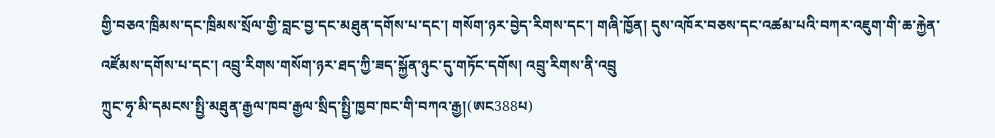གྱི་བཅའ་ཁྲིམས་དང་ཁྲིམས་སྲོལ་གྱི་བླང་བྱ་དང་མཐུན་དགོས་པ་དང་། གསོག་ཉར་བྱེད་རིགས་དང་། གཞི་ཁྱོན། དུས་འཁོར་བཅས་དང་འཚམ་པའི་བཀར་འཇུག་གི་ཆ་རྐྱེན་འཛོམས་དགོས་པ་དང་། འབྲུ་རིགས་གསོག་ཉར་ཐད་ཀྱི་ཟད་སྐྱོན་ཉུང་དུ་གཏོང་དགོས། འབྲུ་རིགས་ནི་འབྲུ
ཀྲུང་ཧྭ་མི་དམངས་སྤྱི་མཐུན་རྒྱལ་ཁབ་རྒྱལ་སྲིད་སྤྱི་ཁྱབ་ཁང་གི་བཀའ་རྒྱ།(ཨང388པ)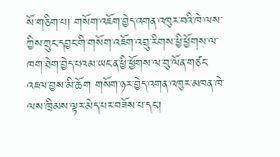སོ་གཅིག་པ། གསོག་འཇོག་བྱེད་འགན་འཁུར་བའི་ཁེ་ལས་ཀྱིས་ཀྲུང་དབྱང་གི་གསོག་འཇོག་འབྲུ་རིགས་ཕྱི་ཕྱོགས་ལ་ཁག་ཐེག་བྱེད་པའམ་ཡང་ན་ཕྱི་ཕྱོགས་ལ་བུ་ལོན་གཙང་འཇལ་བྱས་མི་ཆོག གསོག་ཉར་བྱེད་འགན་འཁུར་མཁན་ཁེ་ལས་ཁྲིམས་ལྟར་མེད་པར་བཟོས་པ་དང་།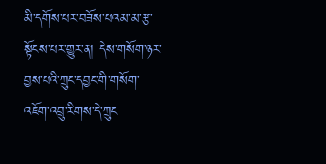མི་དགོས་པར་བཟོས་པའམ་མ་རྩ་སྟོངས་པར་གྱུར་ན། དེས་གསོག་ཉར་བྱས་པའི་ཀྲུང་དབྱང་གི་གསོག་འཇོག་འབྲུ་རིགས་དེ་ཀྲུང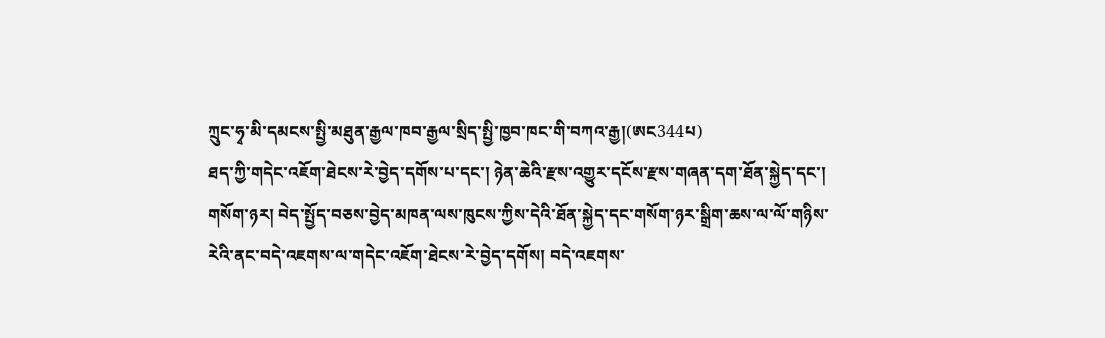ཀྲུང་ཧྭ་མི་དམངས་སྤྱི་མཐུན་རྒྱལ་ཁབ་རྒྱལ་སྲིད་སྤྱི་ཁྱབ་ཁང་གི་བཀའ་རྒྱ།(ཨང344པ)
ཐད་ཀྱི་གདེང་འཇོག་ཐེངས་རེ་བྱེད་དགོས་པ་དང་། ཉེན་ཆེའི་རྫས་འགྱུར་དངོས་རྫས་གཞན་དག་ཐོན་སྐྱེད་དང་། གསོག་ཉར། བེད་སྤྱོད་བཅས་བྱེད་མཁན་ལས་ཁུངས་ཀྱིས་དེའི་ཐོན་སྐྱེད་དང་གསོག་ཉར་སྒྲིག་ཆས་ལ་ལོ་གཉིས་རེའི་ནང་བདེ་འཇགས་ལ་གདེང་འཇོག་ཐེངས་རེ་བྱེད་དགོས། བདེ་འཇགས་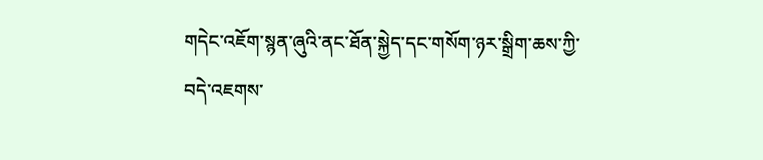གདེང་འཇོག་སྙན་ཞུའི་ནང་ཐོན་སྐྱེད་དང་གསོག་ཉར་སྒྲིག་ཆས་ཀྱི་བདེ་འཇགས་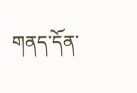གནད་དོན་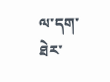ལ་དག་ཐེར་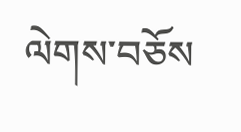ལེགས་བཅོས